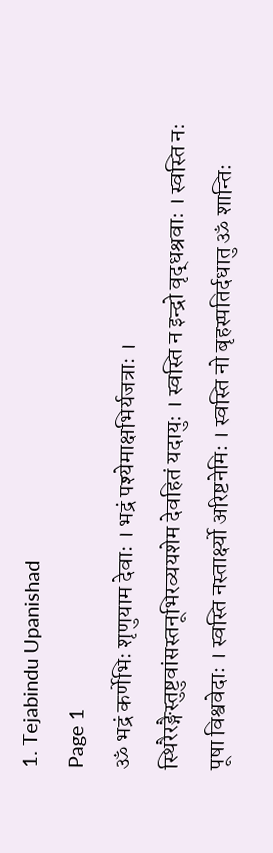1. Tejabindu Upanishad
Page 1
ॐ भद्रं कर्णेभिः शृणुयाम देवाः । भद्रं पश्येमाक्षभिर्यजत्राः । स्थिरैरङ्गैस्तुष्टुवांसस्तनूभिरव्ययशेम देवहितं यदायुः । स्वस्ति न इन्द्रो वृद्धश्रवाः । स्वस्ति नः पूषा विश्ववेदाः । स्वस्ति नस्तार्क्ष्यो अरिष्टनेमिः । स्वस्ति नो बृहस्पतिर्दधातु ॐ शान्तिः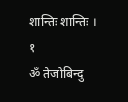शान्तिः शान्तिः ।
१
ॐ तेजोबिन्दु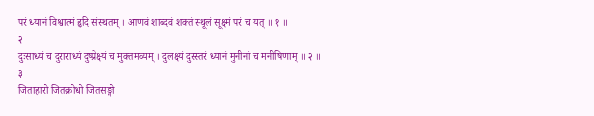परं ध्यानं विश्वात्मं हृदि संस्थतम् । आणवं शाब्दवं शक्तं स्थूलं सूक्ष्मं परं च यत् ॥ १ ॥
२
दुःसाध्यं च दुराराध्यं दुष्प्रेक्ष्यं च मुक्तमव्यम् । दुलक्ष्यं दुस्स्तरं ध्यानं मुनीनां च मनीषिणाम् ॥ २ ॥
३
जिताहारो जितक्रोधो जितसङ्गो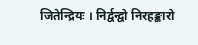जितेन्द्रियः । निर्द्वन्द्वो निरहङ्कारो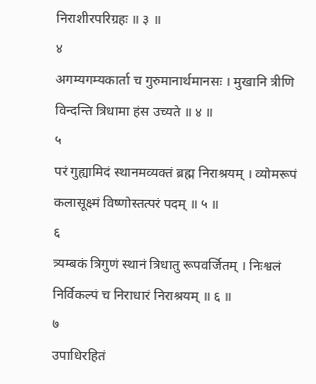निराशीरपरिग्रहः ॥ ३ ॥
४
अगम्यगम्यकार्ता च गुरुमानार्थमानसः । मुखानि त्रीणि विन्दन्ति त्रिधामा हंस उच्यते ॥ ४ ॥
५
परं गुह्यामिदं स्थानमव्यक्तं ब्रह्म निराश्रयम् । व्योमरूपं कलासूक्ष्मं विष्णोस्तत्परं पदम् ॥ ५ ॥
६
त्र्यम्बकं त्रिगुणं स्थानं त्रिधातु रूपवर्जितम् । निःश्वलं निर्विकल्पं च निराधारं निराश्रयम् ॥ ६ ॥
७
उपाधिरहितं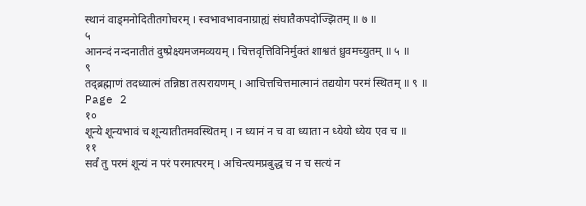स्थानं वाड्मनोदितीतगोचरम् । स्वभावभावनाग्राह्यं संघातैकपदोज्झितम् ॥ ७ ॥
५
आनन्दं नन्दनातीतं दुष्प्रेक्ष्यमजमव्ययम् । चित्तवृत्तिविनिर्मुक्तं शाश्वतं ध्रुवमच्युतम् ॥ ५ ॥
९
तद्ब्रह्माणं तदध्यात्मं तन्निष्ठा तत्परायणम् । आचित्तचित्तमात्मानं तद्ययोग परमं स्थितम् ॥ ९ ॥
Page 2
१०
शून्ये शून्यभावं च शून्यातीतमवस्थितम् । न ध्यानं न च वा ध्याता न ध्येयो ध्येय एव च ॥
११
सर्वं तु परमं शून्यं न परं परमात्परम् । अचिन्त्यमप्रबुद्ध च न च सत्यं न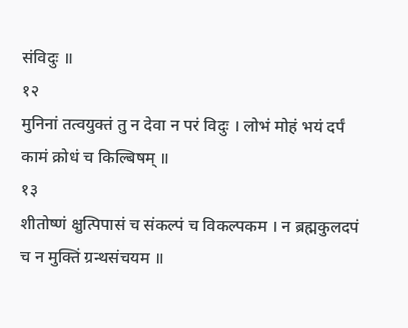संविदुः ॥
१२
मुनिनां तत्वयुक्तं तु न देवा न परं विदुः । लोभं मोहं भयं दर्पं कामं क्रोधं च किल्बिषम् ॥
१३
शीतोष्णं क्षुत्पिपासं च संकल्पं च विकल्पकम । न ब्रह्मकुलदपं च न मुक्तिं ग्रन्थसंचयम ॥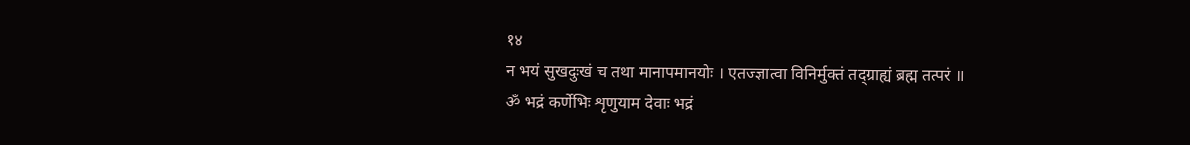१४
न भयं सुखदुःखं च तथा मानापमानयोः । एतज्ज्ञात्वा विनिर्मुक्तं तद्ग्राह्यं ब्रह्म तत्परं ॥
ॐ भद्रं कर्णेभिः शृणुयाम देवाः भद्रं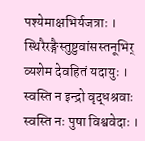पश्येमाक्षभिर्यजत्राः । स्थिरैरङ्गैस्तुष्टुवांसस्तनूभिर् व्यशेम देवहितं यदायुः । स्वस्ति न इन्द्रो वृद्धश्रवाः स्वस्ति नः पुषा विश्ववेदाः ।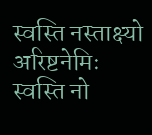स्वस्ति नस्ताक्ष्यो अरिष्टनेमिः स्वस्ति नो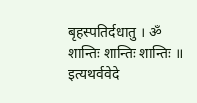बृहस्पतिर्दधातु । ॐ शान्तिः शान्तिः शान्तिः ॥
इत्यथर्ववेदे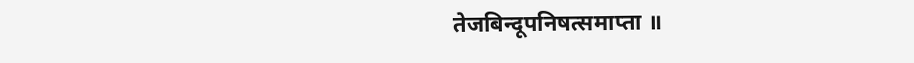तेजबिन्दूपनिषत्समाप्ता ॥